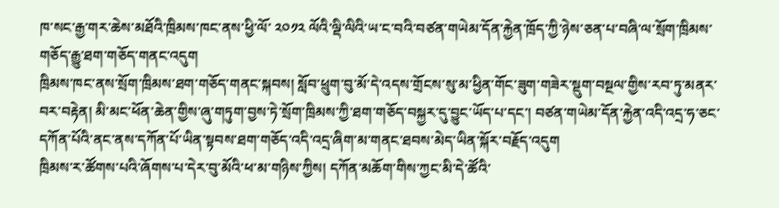ཁ་སང་རྒྱ་གར་ཆེས་མཐོའི་ཁྲིམས་ཁང་ནས་ཕྱི་ལོ་ ༢༠༡༢ ལོའི་ལྡི་ལིའི་ཡ་ང་བའི་བཙན་གཡེམ་དོན་རྐྱེན་ཁྲོད་ཀྱི་ཉེས་ཅན་པ་བཞི་ལ་སྲོག་ཁྲིམས་གཅོད་རྒྱུ་ཐག་གཅོད་གནང་འདུག
ཁྲིམས་ཁང་ནས་སྲོག་ཁྲིམས་ཐག་གཅོད་གནང་སྐབས། སློབ་ཕྲུག་བུ་མོ་དེ་འདས་གྲོངས་སུ་མ་ཕྱིན་གོང་ཟུག་གཟེར་སྡུག་བསྔལ་གྱིས་རབ་ཏུ་མནར་བར་བརྟེན། མི་མང་ཕོན་ཆེན་གྱིས་ཞུ་གཏུག་བྱས་ཏེ་སྲོག་ཁྲིམས་ཀྱི་ཐག་གཅོད་བསྐྱར་དུ་བྱུང་ཡོད་པ་དང་། བཙན་གཡེམ་དོན་རྐྱེན་འདི་འདྲ་ཧ་ཅང་དཀོན་པོའི་ནང་ནས་དཀོན་པོ་ཡིན་སྟབས་ཐག་གཅོད་འདི་འདྲ་ཞིག་མ་གནང་ཐབས་མེད་ཡིན་སྐོར་བརྗོད་འདུག
ཁྲིམས་ར་ཚོགས་པའི་ཞོགས་པ་དེར་བུ་མོའི་ཕ་མ་གཉིས་ཀྱིས། དཀོན་མཆོག་གིས་ཀྱང་མི་དེ་ཚོའི་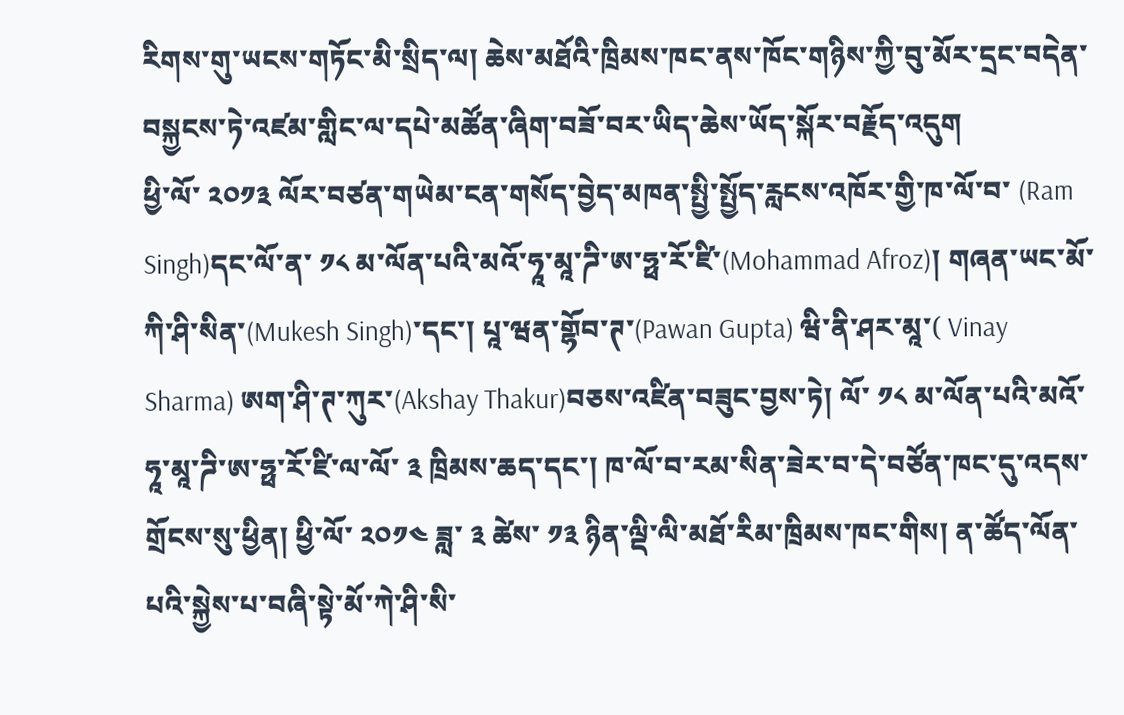རིགས་གུ་ཡངས་གཏོང་མི་སྲིད་ལ། ཆེས་མཐོའི་ཁྲིམས་ཁང་ནས་ཁོང་གཉིས་ཀྱི་བུ་མོར་དྲང་བདེན་བསྐྱངས་ཏེ་འཛམ་གླིང་ལ་དཔེ་མཚོན་ཞིག་བཟོ་བར་ཡིད་ཆེས་ཡོད་སྐོར་བརྗོད་འདུག
ཕྱི་ལོ་ ༢༠༡༣ ལོར་བཙན་གཡེམ་ངན་གསོད་བྱེད་མཁན་སྤྱི་སྤྱོད་རླངས་འཁོར་གྱི་ཁ་ལོ་བ་ (Ram Singh)དང་ལོ་ན་ ༡༨ མ་ལོན་པའི་མའོ་ཧཱ་མཱ་ཌི་ཨ་ཧྥ་རོ་ཛི་(Mohammad Afroz)། གཞན་ཡང་མོ་ཀི་ཤི་སིན་(Mukesh Singh)་དང་། པཱ་ཝན་གྷོབ་ཊ་(Pawan Gupta) ཝི་ནི་ཤར་མཱ་( Vinay Sharma) ཨག་ཤི་ཊ་ཀུར་(Akshay Thakur)བཅས་འཛིན་བཟུང་བྱས་ཏེ། ལོ་ ༡༨ མ་ལོན་པའི་མའོ་ཧཱ་མཱ་ཌི་ཨ་ཧྥ་རོ་ཛི་ལ་ལོ་ ༣ ཁྲིམས་ཆད་དང་། ཁ་ལོ་བ་རམ་སིན་ཟེར་བ་དེ་བཙོན་ཁང་དུ་འདས་གྲོངས་སུ་ཕྱིན། ཕྱི་ལོ་ ༢༠༡༤ ཟླ་ ༣ ཚེས་ ༡༣ ཉིན་ལྡི་ལི་མཐོ་རིམ་ཁྲིམས་ཁང་གིས། ན་ཚོད་ལོན་པའི་སྐྱེས་པ་བཞི་སྟེ་མོ་ཀེ་ཤི་སི་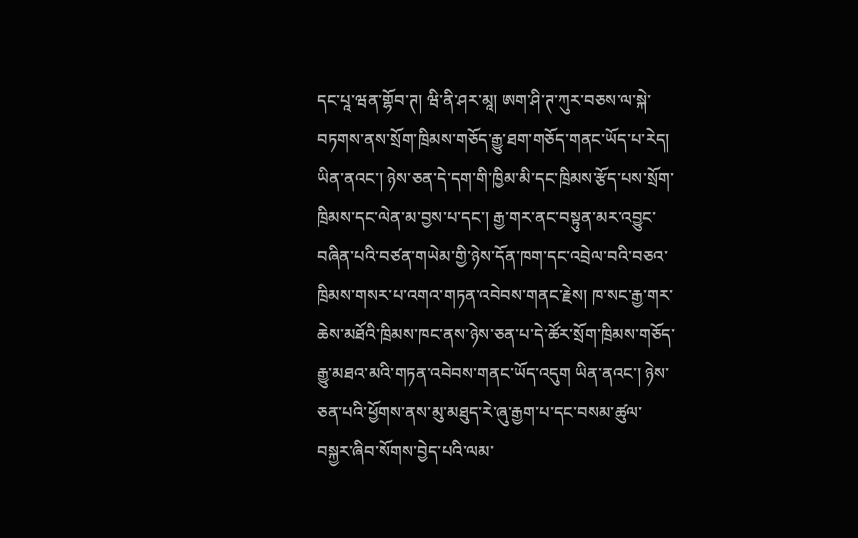དང་པཱ་ཝན་གྷོབ་ཊ། ཝི་ནི་ཤར་མཱ། ཨག་ཤི་ཊ་ཀུར་བཅས་ལ་སྐེ་བཏགས་ནས་སྲོག་ཁྲིམས་གཅོད་རྒྱུ་ཐག་གཅོད་གནང་ཡོད་པ་རེད། ཡིན་ནའང་། ཉེས་ཅན་དེ་དག་གི་ཁྱིམ་མི་དང་ཁྲིམས་རྩོད་པས་སྲོག་ཁྲིམས་དང་ལེན་མ་བྱས་པ་དང་། རྒྱ་གར་ནང་བསྟུན་མར་འབྱུང་བཞིན་པའི་བཙན་གཡེམ་གྱི་ཉེས་དོན་ཁག་དང་འབྲེལ་བའི་བཅའ་ཁྲིམས་གསར་པ་འགའ་གཏན་འབེབས་གནང་རྗེས། ཁ་སང་རྒྱ་གར་ཆེས་མཐོའི་ཁྲིམས་ཁང་ནས་ཉེས་ཅན་པ་དེ་ཚོར་སྲོག་ཁྲིམས་གཅོད་རྒྱུ་མཐའ་མའི་གཏན་འབེབས་གནང་ཡོད་འདུག ཡིན་ནའང་། ཉེས་ཅན་པའི་ཕྱོགས་ནས་མུ་མཐུད་རེ་ཞུ་རྒྱག་པ་དང་བསམ་ཚུལ་བསྐྱར་ཞིབ་སོགས་བྱེད་པའི་ལམ་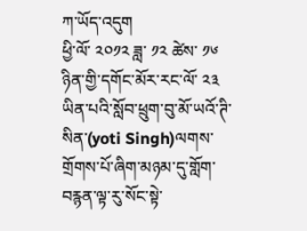ཀ་ཡོད་འདུག
ཕྱི་ལོ་ ༢༠༡༢ ཟླ་ ༡༢ ཚེས་ ༡༦ ཉིན་གྱི་དགོང་མོར་རང་ལོ་ ༢༣ ཡིན་པའི་སློབ་ཕྲུག་བུ་མོ་ཡའོ་ཊི་སིན་(yoti Singh)ལགས་གྲོགས་པོ་ཞིག་མཉམ་དུ་གློག་བརྙན་ལྟ་རུ་སོང་སྟེ་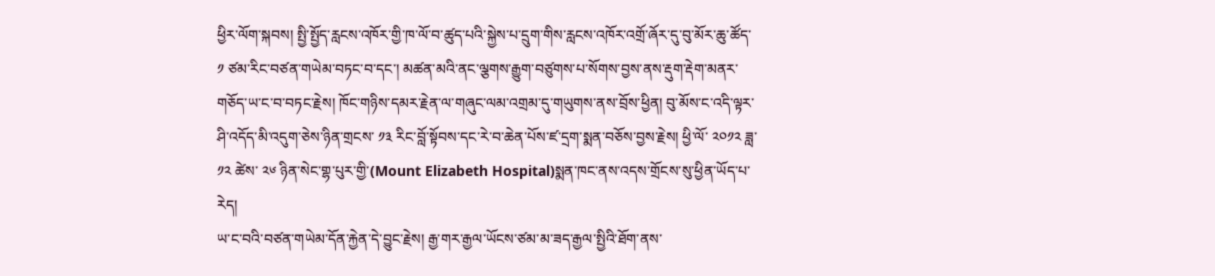ཕྱིར་ལོག་སྐབས། སྤྱི་སྤྱོད་རླངས་འཁོར་གྱི་ཁ་ལོ་བ་ཚུད་པའི་སྐྱེས་པ་དྲུག་གིས་རླངས་འཁོར་འགྲོ་ཞོར་དུ་བུ་མོར་ཆུ་ཚོད་ ༡ ཙམ་རིང་བཙན་གཡེམ་བཏང་བ་དང་། མཚན་མའི་ནང་ལྕགས་རྒྱུག་བཙུགས་པ་སོགས་བྱས་ནས་རྡུག་རྡེག་མནར་གཅོད་ཡ་ང་བ་བཏང་རྗེས། ཁོང་གཉིས་དམར་རྗེན་ལ་གཞུང་ལམ་འགྲམ་དུ་གཡུགས་ནས་བྲོས་ཕྱིན། བུ་མོས་ང་འདི་ལྟར་ཤི་འདོད་མི་འདུག་ཅེས་ཉིན་གྲངས་ ༡༣ རིང་བློ་སྟོབས་དང་རེ་བ་ཆེན་པོས་ཛ་དྲག་སྨན་བཅོས་བྱས་རྗེས། ཕྱི་ལོ་ ༢༠༡༢ ཟླ་ ༡༢ ཚེས་ ༢༦ ཉིན་སེང་གྷ་པུར་གྱི་(Mount Elizabeth Hospital)སྨན་ཁང་ནས་འདས་གྲོངས་སུ་ཕྱིན་ཡོད་པ་རེད།
ཡ་ང་བའི་བཙན་གཡེམ་དོན་རྐྱེན་དེ་བྱུང་རྗེས། རྒྱ་གར་རྒྱལ་ཡོངས་ཙམ་མ་ཟད་རྒྱལ་སྤྱིའི་ཐོག་ནས་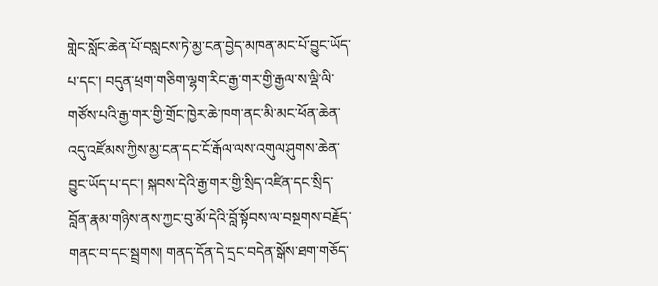གླེང་སློང་ཆེན་པོ་བསླངས་ཏེ་མྱ་ངན་བྱེད་མཁན་མང་པོ་བྱུང་ཡོད་པ་དང་། བདུན་ཕྲག་གཅིག་ལྷག་རིང་རྒྱ་གར་གྱི་རྒྱལ་ས་ལྡི་ལི་གཙོས་པའི་རྒྱ་གར་གྱི་གྲོང་ཁྱེར་ཆེ་ཁག་ནང་མི་མང་ཕོན་ཆེན་འདུ་འཛོམས་ཀྱིས་མྱ་ངན་དང་ངོ་རྒོལ་ལས་འགུལ་ཤུགས་ཆེན་བྱུང་ཡོད་པ་དང་། སྐབས་དེའི་རྒྱ་གར་གྱི་སྲིད་འཛིན་དང་སྲིད་བློན་རྣམ་གཉིས་ནས་ཀྱང་བུ་མོ་དེའི་བློ་སྟོབས་ལ་བསྔགས་བརྗོད་གནང་བ་དང་སྦྲགས། གནད་དོན་དེ་དྲང་བདེན་སྒོས་ཐག་གཅོད་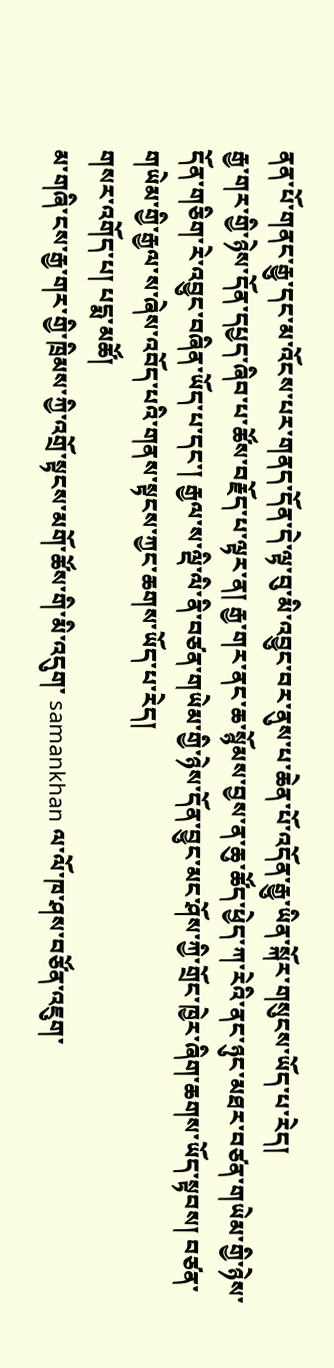ནན་པོ་གནང་རྒྱུ་དང་མ་འོངས་པར་གནད་དོན་དེ་ལྟ་བུ་མི་འབྱུང་བར་ནུས་པ་ཆེན་པོ་འདོན་རྒྱུ་ཡིན་སྐོར་གསུངས་ཡོད་པ་རེད།
རྒྱ་གར་གྱི་ཉེས་དོན་དཔྱད་ཞིབ་པ་ཚོས་བརྗོད་པ་ལྟར་ན། རྒྱ་གར་ནང་ཆ་སྙོམས་བྱས་ན་ཆུ་ཚོད་ཕྱེད་ཀ་རེའི་ནང་ཉུང་མཐར་བཙན་གཡེམ་གྱི་ཉེས་དོན་གཅིག་རེ་འབྱུང་བཞིན་ཡོད་པ་དང་། རྒྱལ་ས་ལྡི་ལི་ནི་བཙན་གཡེམ་གྱི་ཉེས་དོན་བྱུང་མང་ཤོས་ཀྱི་གྲོང་ཁྱེར་ཞིག་ཆགས་ཡོད་སྟབས། བཙན་གཡེམ་གྱི་རྒྱལ་ས་ཞེས་འབོད་པའི་གནས་སྟངས་ཀྱང་ཆགས་ཡོད་པ་རེད།
གསར་འགོད་པ། པདྨ་མཚོ།
མ་གཞི་ངས་རྒྱ་གར་གྱི་ཁྲིམས་ཀྱི་འགྲོ་སྟངས་མགོ་ཚོས་གི་མི་འདུག་ samankhan ལ་ལོ་ཁ་ཤས་བཙོན་འཇུག་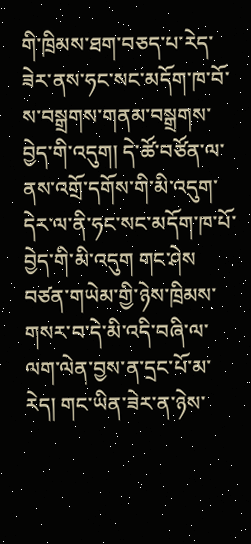གི་ཁྲིམས་ཐག་བཅད་པ་རེད་ཟེར་ནས་ཧང་སང་མདོག་ཁ་བོ་ས་བསྒྲགས་གནམ་བསྒྲགས་བྱེད་གི་འདུག། དེ་ཚོ་བཙོན་ལ་ནས་འགྲོ་དགོས་གི་མི་འདུག་དེར་ལ་ནི་ཧང་སང་མདོག་ཁ་པོ་བྱེད་གི་མི་འདུག གང་ཤེས
བཙན་གཡེམ་གྱི་ཉེས་ཁྲིམས་གསར་བ་དེ་མི་འདི་བཞི་ལ་ལག་ལེན་བྱས་ན་དྲང་པོ་མ་རེད། གང་ཡིན་ཟེར་ན་ཉེས་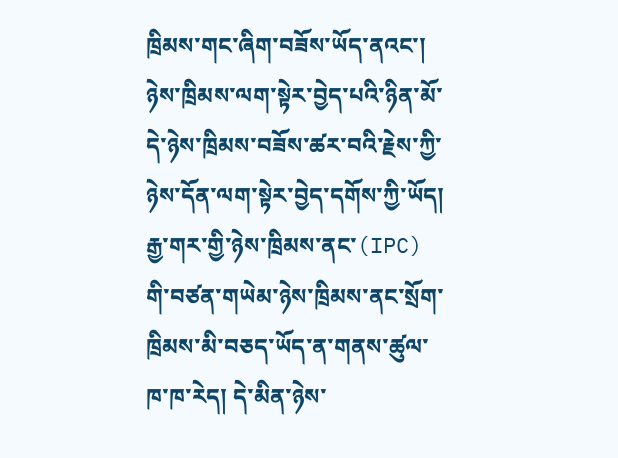ཁྲིམས་གང་ཞིག་བཟོས་ཡོད་ནའང་། ཉེས་ཁྲིམས་ལག་སྟེར་བྱེད་པའི་ཉིན་མོ་དེ་ཉེས་ཁྲིམས་བཟོས་ཚར་བའི་རྗེས་ཀྱི་ཉེས་དོན་ལག་སྟེར་བྱེད་དགོས་ཀྱི་ཡོད།
རྒྱ་གར་གྱི་ཉེས་ཁྲིམས་ནང་(IPC) གི་བཙན་གཡེམ་ཉེས་ཁྲིམས་ནང་སྲོག་ཁྲིམས་མི་བཅད་ཡོད་ན་གནས་ཚུལ་ཁ་ཁ་རེད། དེ་མིན་ཉེས་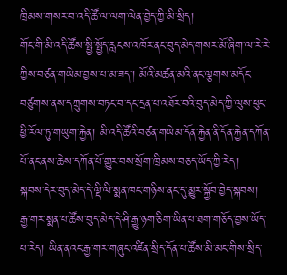ཁྲིམས་གསར་བ་འདི་ཚོ་ལ་ལག་ལེན་བྱེད་ཀྱི་མི་སྲིད།
གོང་གི་མི་འདི་ཚོས་སྤྱི་སྤྱོད་རླངས་འཁོར་ནང་བུད་མེད་གསར་མོ་ཞིག་ལ་རེ་རེ་ཀྱིས་བཙན་གཡེམ་བྱས་པ་མ་ཟད་། མོའི་མཚན་མའི་ནང་ལྕགས་མདོང་བཙུགས་ནས་དཀྲུགས་བཏང་བ་དང་དྲན་པ་འཐོར་བའི་བུད་མེད་ཀྱི་ལུས་ཕུང་ཕྱི་རོལ་ཏུ་གཡུག་རྐྱེན། མི་འདི་ཚོའི་བཙན་གཡེམ་དོན་རྐྱེན་ནི་དོན་རྐྱེན་དཀོན་པོ་ནང་ནས་ཆེས་དཀོན་པོ་གྱུར་བས་སྲོག་ཁྲིམས་བཅད་ཡོད་ཀྱི་རེད།
སྐབས་དེར་བུད་མེད་དེ་ལྡི་ལི་སྨན་ཁང་གཉིས་ནང་དུ་མྱུར་སྐྱོབ་བྱེད་སྐབས། རྒྱ་གར་སྨན་པ་ཚོས་བུད་མེད་དེ་ཤི་རྒྱུ་ཉག་ཅིག་ཡིན་པ་ཐག་གཅོད་བྱས་ཡོད་པ་རེད། ཡིན་ནའང་རྒྱ་གར་གཞུང་འཛིན་སྲིད་དོན་པ་ཚོས་མི་མང་གིས་སྲིད་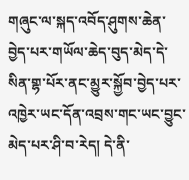གཞུང་ལ་སྐད་འབོད་ཤུགས་ཆེན་བྱེད་པར་གཡོལ་ཆེད་བུད་མེད་དེ་སིན་གྷ་པོར་ནང་མྱུར་སྐྱོབ་བྱེད་པར་འཁྱེར་ཡང་དོན་འབྲས་གང་ཡང་བྱུང་མེད་པར་ཤི་བ་རེད། དེ་ནི་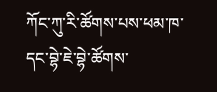ཀོང་ཀུ་རི་ཚོགས་པས་ཕམ་ཁ་དང་བྷེ་ཇེ་བྷེ་ཚོགས་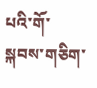པའི་གོ་སྐབས་གཅིག་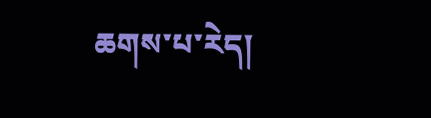ཆགས་པ་རེད།